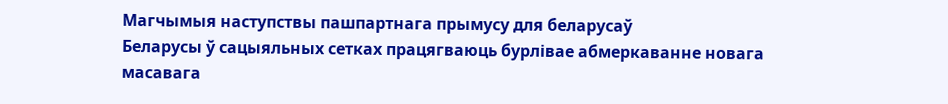Магчымыя наступствы пашпартнага прымусу для беларусаў
Беларусы ў сацыяльных сетках працягваюць бурлівае абмеркаванне новага масавага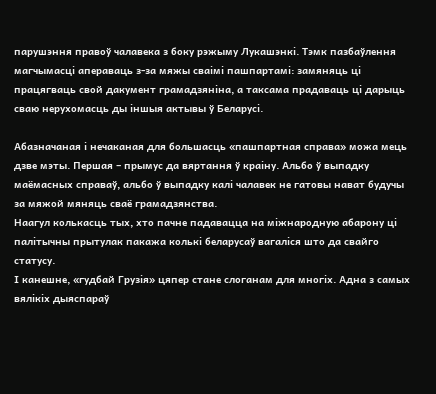парушэння правоў чалавека з боку рэжыму Лукашэнкі. Тэмк пазбаўлення магчымасці апераваць з-за мяжы сваімі пашпартамі: замяняць ці працягваць свой дакумент грамадзяніна, а таксама прадаваць ці дарыць сваю нерухомасць ды іншыя актывы ў Беларусі.

Абазначаная і нечаканая для большасць «пашпартная справа» можа мець дзве мэты. Першая – прымус да вяртання ў краіну. Альбо ў выпадку маёмасных справаў, альбо ў выпадку калі чалавек не гатовы нават будучы за мяжой мяняць сваё грамадзянства.
Наагул колькасць тых, хто пачне падавацца на міжнародную абарону ці палітычны прытулак пакажа колькі беларусаў вагаліся што да свайго статусу.
І канешне, «гудбай Грузія» цяпер стане слоганам для многіх. Адна з самых вялікіх дыяспараў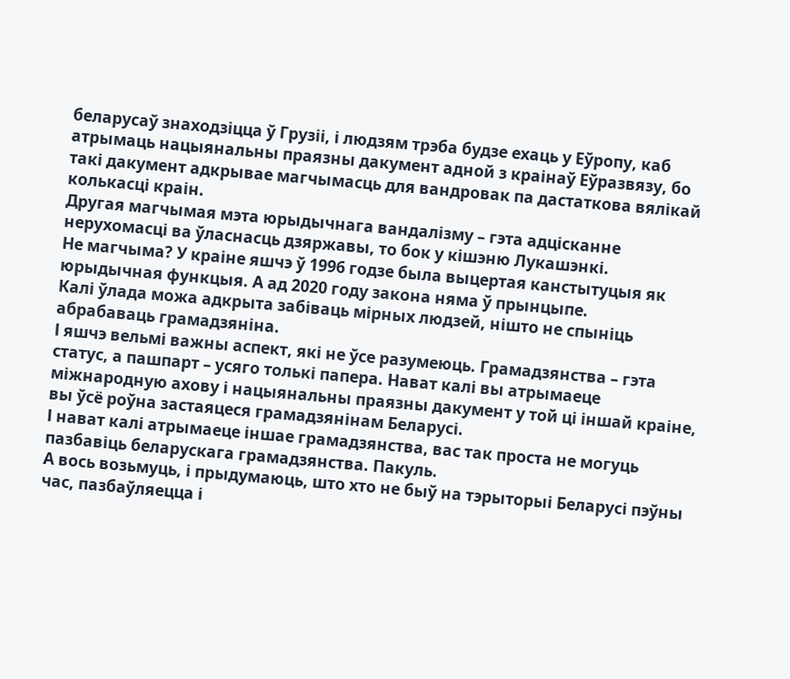беларусаў знаходзіцца ў Грузіі, і людзям трэба будзе ехаць у Еўропу, каб атрымаць нацыянальны праязны дакумент адной з краінаў Еўразвязу, бо такі дакумент адкрывае магчымасць для вандровак па дастаткова вялікай колькасці краін.
Другая магчымая мэта юрыдычнага вандалізму – гэта адцісканне нерухомасці ва ўласнасць дзяржавы, то бок у кішэню Лукашэнкі.
Не магчыма? У краіне яшчэ ў 1996 годзе была выцертая канстытуцыя як юрыдычная функцыя. А ад 2020 году закона няма ў прынцыпе.
Калі ўлада можа адкрыта забіваць мірных людзей, нішто не спыніць абрабаваць грамадзяніна.
І яшчэ вельмі важны аспект, які не ўсе разумеюць. Грамадзянства – гэта статус, а пашпарт – усяго толькі папера. Нават калі вы атрымаеце міжнародную ахову і нацыянальны праязны дакумент у той ці іншай краіне, вы ўсё роўна застаяцеся грамадзянінам Беларусі.
І нават калі атрымаеце іншае грамадзянства, вас так проста не могуць пазбавіць беларускага грамадзянства. Пакуль.
А вось возьмуць, і прыдумаюць, што хто не быў на тэрыторыі Беларусі пэўны час, пазбаўляецца і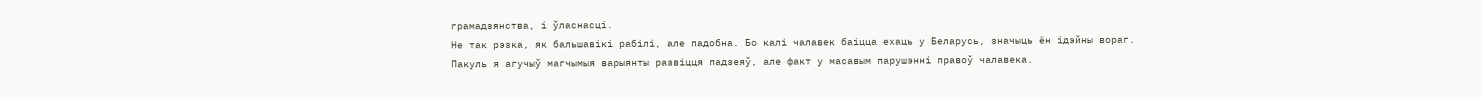грамадзянства, і ўласнасці.
Не так рэзка, як бальшавікі рабілі, але падобна. Бо калі чалавек баіцца ехаць у Беларусь, значыць ён ідэйны вораг.
Пакуль я агучыў магчымыя варыянты развіцця падзеяў, але факт у масавым парушэнні правоў чалавека.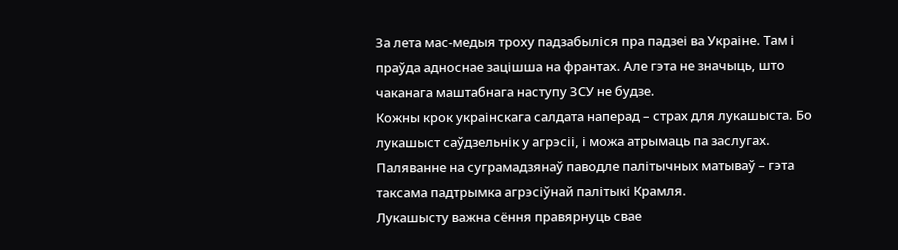За лета мас-медыя троху падзабыліся пра падзеі ва Украіне. Там і праўда адноснае зацішша на франтах. Але гэта не значыць, што чаканага маштабнага наступу ЗСУ не будзе.
Кожны крок украінскага салдата наперад – страх для лукашыста. Бо лукашыст саўдзельнік у агрэсіі, і можа атрымаць па заслугах. Паляванне на суграмадзянаў паводле палітычных матываў – гэта таксама падтрымка агрэсіўнай палітыкі Крамля.
Лукашысту важна сёння правярнуць свае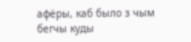афёры, каб было з чым бегчы куды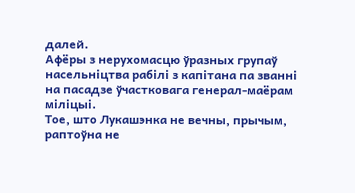далей.
Афёры з нерухомасцю ўразных групаў насельніцтва рабілі з капітана па званні на пасадзе ўчастковага генерал-маёрам міліцыі.
Тое, што Лукашэнка не вечны, прычым, раптоўна не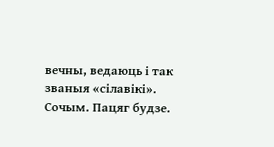вечны, ведаюць і так званыя «сілавікі».
Сочым. Пацяг будзе.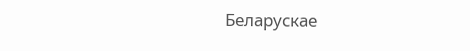Беларускае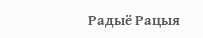Радыё Рацыя